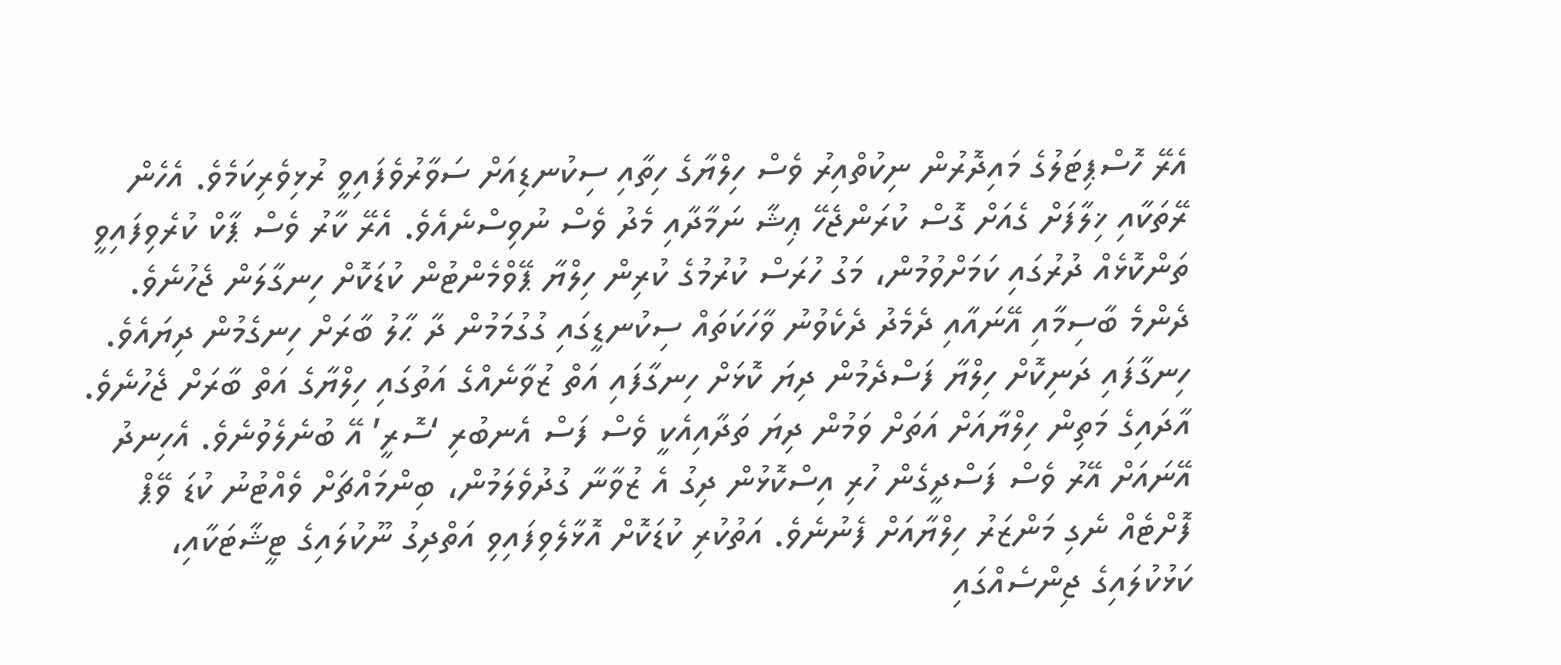އެރޭ ހޮސްޕިޓަލުގެ މައިދޮރުން ނިކުތްއިރު ވެސް ހިލްޔާގެ ހިތާއި ސިކުނޑިއަށް ސަވާރުވެފައިވީ ރުޅިވެރިކަމެވެ. އެހެން ރޭތަކާއި ޚިލާފަށް ގެއަށް ގޮސް ކުރަންޖެހޭ ޢިޝާ ނަމާދާއި މެދު ވެސް ނުވިސްނެއެވެ. އެރޭ ކާރު ވެސް ޕާކް ކުރެވިފައިވީ ތަންކޮޅެއް ދުރުގައި ކަމަށްވުމުން، މަގު ހުރަސް ކުރުމުގެ ކުރިން ހިލްޔާ ޕޭވްމެންޓުން ކުޑަކޮށް ހިނގާލަން ޖެހުނެވެ. ދެންމެ ބާސިމާއި އޭނައާއި ދެމެދު ދެކެވުނު ވާހަކަތައް ސިކުނޑީގައި ގުގުމަމުން ދާ ޙާލު ބާރަށް ހިނގެމުން ދިޔައެވެ.
ހިނގާފައި ދަނިކޮށް ހިލްޔާ ފަސްދެމުން ދިޔަ ކޮޅަށް ހިނގާފައި އަތް ޒުވާނެއްގެ އަތުގައި ހިލްޔާގެ އަތް ބާރަށް ޖެހުނެވެ. އާދައިގެ މަތިން ހިލްޔާއަށް އަތަށް ވަމުން ދިޔަ ތަދާއިއެކީ ވެސް ފަސް އެނބުރި ‘ސޮރީ’ އޭ ބުނެލެވުނެވެ. އެހިނދު އޭނައަށް އޭރު ވެސް ފަސްދީގެން ހުރި އިސްކޮޅުން ދިގު އެ ޒުވާނާ ގުދުވެލަމުން، ބިންމައްޗަށް ވެއްޓުނު ކުޑަ ވޭޕް ފޮށްޓެއް ނެގި މަންޒަރު ހިލްޔާއަށް ފެނުނެވެ. އަތުކުރި ކުޑަކޮށް އޮޅާލެވިފައިވި އަތްދިގު ނޫކުލައިގެ ޓީޝާޓަކާއި، ކަޅުކުލައިގެ ޖިންސެއްގައި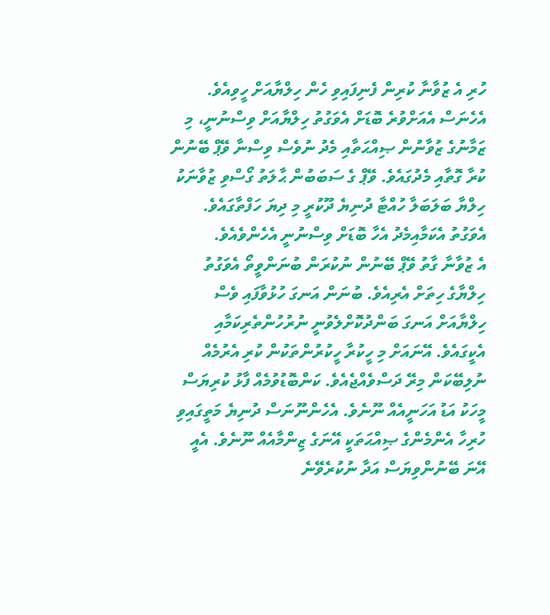ހުރި އެ ޒުވާނާ ކުރިން ފެނިފައިވި ހެން ހިލްޔާއަށް ހީވިއެވެ. އެހެނަސް އެއަށްވުރެ ބޮޑަށް އެވަގުތު ހިލްޔާއަށް ވިސްނުނީ، މި ޒަމާނުގެ ޒުވާނުން ޞިއްޙަތާއި މެދު ނުވެސް ވިސްނާ ވޭޕް ބޭނުން ކުރާ ގޮތާއި މެދުގައެވެ. ވޭޕް ގެ ސަބަބުން ޙާލަތު ގޯސްވި ޒުވާނަކު ހިލްޔާ ބަލަބަލާ ހުއްޓާ ދުނިޔެ ދޫކުރީ މި ދިޔަ ހަފްތާގައެވެ. އެވަގުތު އެކަމާއިމެދު އެހާ ބޮޑަށް ވިސްނުނީ އެހެންވެއެވެ.
އެ ޒުވާނާ ގާތު ވޭޕް ބޭނުން ނުކުރަން ބުނަންވީތޯ އެވަގުތު ހިލްޔާގެ ހިތަށް އެރިއެވެ. ބުނަން އަނގަ ހުޅުވާފައި ވެސް ހިލްޔާއަށް އަނގަ ބަންދުކޮށްލެވުނީ ނުރުހުންތެރިކަމާއި އެކީގައެވެ. އޭނައަށް މި ހީކުރާ ހީކުރުންތަކުން ކުރި އެރުމެއް ނުލިބޭކަން މިރޭ ދަސްވެއްޖެއެވެ. ކަންބޮޑުވުމެއް ފާޅު ކުރިޔަސް މީހަކު އަޑު އަހަނީއެއް ނޫނެވެ. އެހެންނޫނަސް ދުނިޔެ މަތީގައިވި ހުރިހާ އެންމެންގެ ޞިއްޙަތަކީ އޭނަގެ ޒިންމާއެއް ނޫނެވެ. އެއީ އޭނަ ބޭނުންވިޔަސް އަދާ ނުކުރެވޭނެ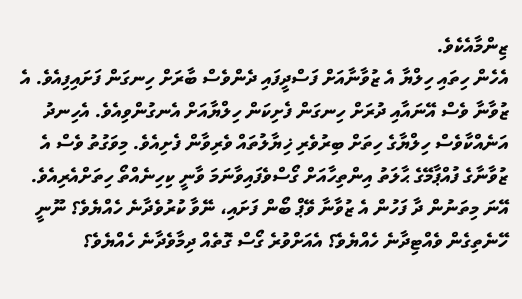ޒިންމާއެކެވެ.
އެހެން ހިތައި ހިލްޔާ އެ ޒުވާނާއަށް ފަސްދީފައި ދެންވެސް ބާރަށް ހިނގަން ފަށައިފިއެވެ. އެ ޒުވާނާ ވެސް އޭނައާއި ދުރަށް ހިނގަން ފެށިކަން ހިލްޔާއަށް އެނގުންވިއެވެ. އެހިނދު އަނެއްކާވެސް ހިލްޔާގެ ހިތަށް ބިރުވެރި ޚިޔާލުތައް ވެރިވާން ފެށިއެވެ. މިވަގުތު ވެސް އެ ޒުވާނާގެ ފުއްޕާމޭގެ ޙާލަތު އިންތިހާއަށް ގޯސްވެފައިވާނަމަ ވާނީ ކިހިނެއްތޯ ހިތަށްއެރިއެވެ. އޭނަ މިތަނުން ދާ ފަހުން އެ ޒުވާނާ ވޭޕް ބޯން ފަށައި، ނޭވާ ކުރުވެދާނެ ހެއްޔެވެ؟ ނޫނީ ހޭނެތިގެން ވެއްޓިދާނެ ހެއްޔެވެ؟ އެއަށްވުރެ ގޯސް ގޮތެއް ދިމާވެދާނެ ހެއްޔެވެ؟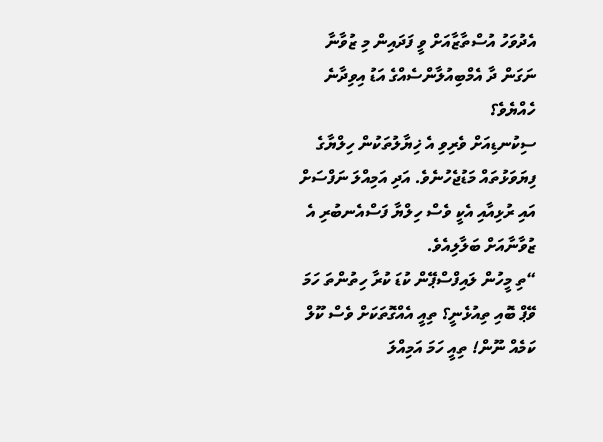އެދުވަހު އުސްތާޒާއަށް ވީ ފަދައިން މި ޒުވާނާ ނަގަން ދާ އެމްބިއުލާންސެއްގެ އަޑު އިވިދާނެ ހެއްޔެވެ؟
ސިކުނޑިއަށް ވެރިވި އެ ޚިޔާލުތަކުން ހިލްޔާގެ ފިޔަވަޅުތައް މަޑުޖެހުނެވެ. އަދި އަމިއްލަ ނަފްސަށް އައި ރުޅިއާއި އެކީ ވެސް ހިލްޔާ ފަސްއެނބުރި އެ ޒުވާނާއަށް ބަލާލިއެވެ.
“ތި މީހުން ލައިފްސްޕޭން ކުޑަ ކުރާ ހިތުންތަ ހަމަ ވޭޕް ބޮއި ތިއުޅެނީ؟ ތިއީ އެއްގޮތަކަށް ވެސް ކޫލް ކަމެއް ނޫން! ތިއީ ހަމަ އަމިއްލަ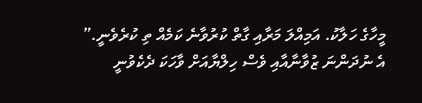މީހާގެ ހަލާކު. އަމިއްލަ މަރާއި ގާތް ކުރުވާނެ ކަމެއް ތި ކުރެވެނީ.”
އެ ނުދަންނަ ޒުވާނާއާއި ވެސް ހިލްޔާއަށް ވާހަކަ ދެކެވުނީ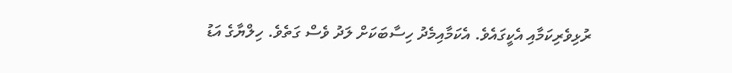ރުޅިވެރިކަމާއި އެކީގައެވެ. އެކަމާއިމެދު ހިސާބަކަށް ލަދު ވެސް ގަތެވެ. ހިލްޔާގެ އަޑު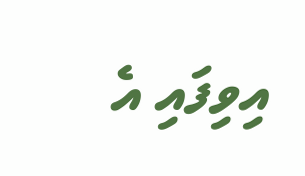އިވިފައި އެ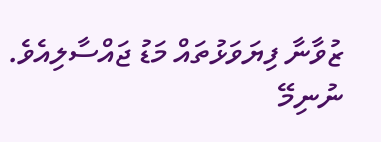ޒުވާނާ ފިޔަވަޅުތައް މަޑު ޖައްސާލިއެވެ.
ނުނިމޭ